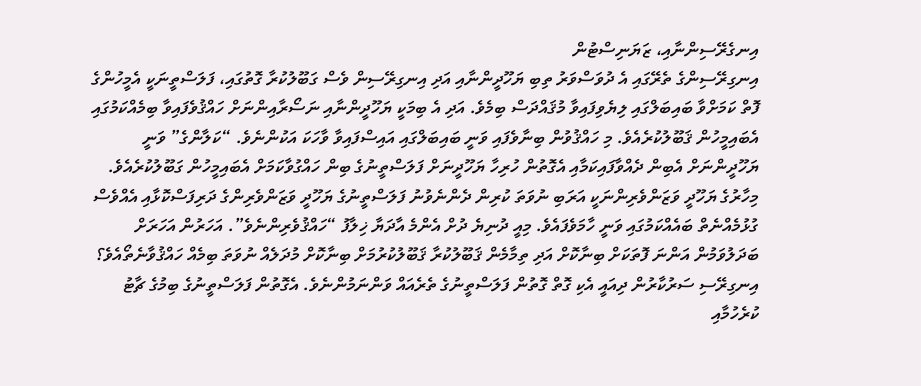އިނގެރޭސިންނާއި، ޒަޔަނިސްޓުން
އިނގިރޭސިންގެ ތެރޭގައި އެ ދުވަސްވަރު ތިބި ޔަހޫދީންނާއި އަދި އިނގިރޭސިން ވެސް ގަބޫލުކުރާ ގޮތުގައި، ފަލަސްތީނަކީ އެމީހުންގެ ފޮތް ކަމަށްވާ ބައިބަލްގައި ލިޔެވިފައިވާ މުޤައްދަސް ބިމެވެ. އަދި އެ ބިމަކީ ޔަހޫދީންނާއި ނަސޯރާއިންނަށް ހައްޤުވެފައިވާ ބިމެއްކަމުގައި އެބައިމީހުން ޤަބޫލުކުރެއެވެ. މި ހައްޤުވުން ބިނާވެފައި ވަނީ ބައިބަލްގައި އައިސްފައިވާ ވާހަކަ އަކުންނެވެ. “ކަލާންގެ” ވަނީ ޔަހޫދީންނަށް އެބިން ދެއްވާފައިކަމާއި އެގޮތުން ހުރިހާ ޔަހޫދީނަށް ފަލަސްތީނުގެ ބިން ހައްގުވާކަމަށް އެބައިމީހުން ގަބޫލުކުރެއެވެ.
މިހާރުގެ ޔަހޫދީ ވަޒަންވެރިންނަކީ އަރަބި ނުވަތަ ކުރިން ދެންނެވުނު ފަލަސްތީނުގެ ޔަހޫދީ ވަޒަންވެރިންގެ ދަރިފަސްކޮޅާއި އެއްވެސް ގުޅުމެއްނެތް ބައެއްކަމުގައި ވަނީ ހާމަވެފައެވެ. މިއީ ދުނިޔެ ދުށް އެންމެ އާދަޔާ ޚިލާފު “ހައްޤުވެރިންނެވެ”. އަހަރުން އަހަރަށް ބަދަލުވަމުން އަންނަ ފޮތަކަށް ބިނާކޮށް އަދި ތިމާމެން ޤަބޫލުކުރާ ޤަބޫލުކުރުމަށް ބިނާކޮށް މުދަލެއް ނުވަތަ ބިމެއް ހައްޤުވާނެތޯއެވެ؟
އިނގިރޭސި ސަރުކާރުން ދިއައީ އެކި ގޮތް ގޮތުން ފަލަސްތީނުގެ ތެރެއައް ވަންނަމުންނެވެ. އެގޮތުން ފަލަސްތީނުގެ ބިމުގެ ޗާޓު ކުރެހުމާއި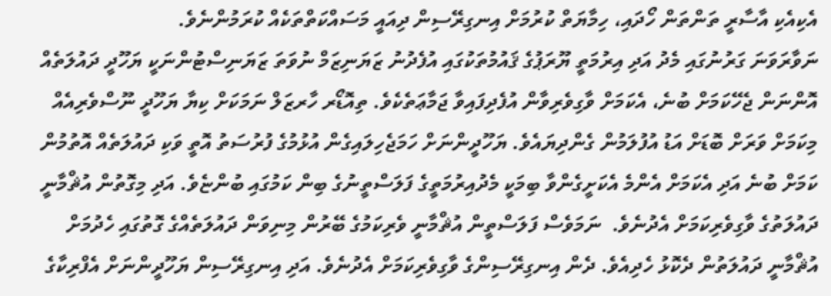އެކިއެކި އާސާރީ ތަންތަން ހޯދައި، ހިމާޔަތް ކުރުމަށް އިނގިރޭސިން ދިއައީ މަސައްކަތްތަކެއް ކުރަމުންނެވެ.
ނަވާރަވަނަ ގަރުނުގައި މެދު އަދި އިރުމަތީ ޔޫރަޕުގެ ޤައުމުތަކުގައި އުފެދުނު ޒަޔަނިޒަމް ނުވަތަ ޒަޔަނިސްޓުންނަކީ ޔަހޫދީ ދައުލަތެއް އޮންނަން ޖެހޭކަމަށް ބުނެ، އެކަމަށް ވާގިވެރިވާން އުފެދިފައިވާ ޖަމާޢަތެކެވެ. ތިއޮޑޯރ ހާރޒަލް ނަމަކަށް ކިޔާ ޔަހޫދީ ނޫސްވެރިއެއް މިކަމަށް ވަރަށް ބޮޑަށް އަޑު އުފުލަމުން ގެންދިޔައެވެ. ޔަހޫދީންނަށް ހަމަޖެހިލައިގެން އުޅުމުގެ ފުރުސަތު އޮތީ ވަކި ދައުލަތެއް އޮތުމުން ކަމަށް ބުނެ އަދި އެކަމަށް އެންމެ އެކަށީގެންވާ ބިމަކީ މެދުއިރުމަތީގެ ފަލަސްތީނުގެ ބިން ކަމުގައި ބުންޏެވެ. އަދި މިގޮތުން އުޘްމާނީ ދައުލަތުގެ ވާގިވެރިކަމަށް އެދުނެވެ.  ނަމަވެސް ފަލަސްތީން އުޘްމާނީ ވެރިކަމުގެ ބޭރުން މިނިވަން ދައުލަތެއްގެ ގޮތުގައި ހެދުމަށް އުޘްމާނީ ދައުލަތުން ދެކޮޅު ހެދިއެވެ. ދެން އިނގިރޭސިންގެ ވާގިވެރިކަމަށް އެދުނެވެ. އަދި އިނގިރޭސިން ޔަހޫދީންނަށް އެފްރިކާގެ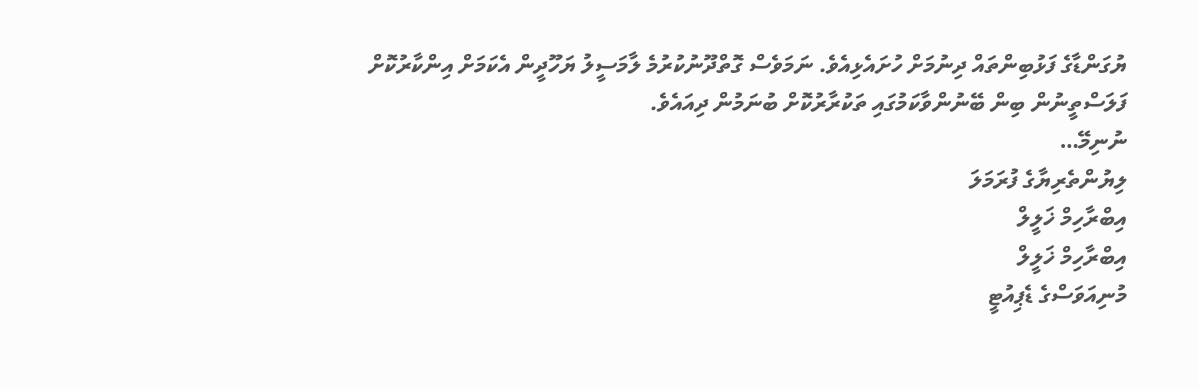ޔުގަންޑާގެ ފަޅުބިންތައް ދިނުމަށް ހުށައެޅިއެވެ. ނަމަވެސް ގޮތްދޫނުކުރުމެ ލާމަސީލު ޔަހޫދީން އެކަމަށް އިންކާރުކޮށް ފަލަސްތީނުން ބިން ބޭނުންވާކަމުގައި ތަކުރާރުކޮށް ބުނަމުން ދިއައެވެ.
ނުނިމޭ…
ލިޔުންތެރިޔާގެ ފުރަމަލަ
އިބްރާހިމް ޚަލީލް
އިބްރާހިމް ޚަލީލް
މުނިއަވަސްގެ ޑެޕިއުޓީ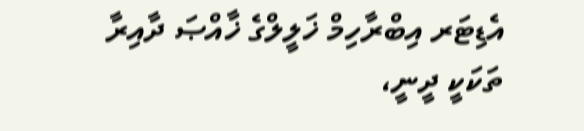އެޑިޓަރ އިބްރާހިމް ޚަލީލްގެ ޚާއްޞަ ދާއިރާ ތަކަކީ ދީނީ،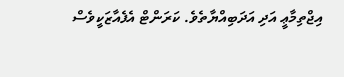އިޖްތިމާޢީ އަދި އަދަބިއްޔާތެވެ. ކަރަންޓް އެފެއާޒަކީވެސް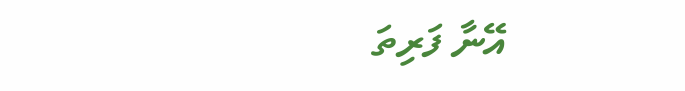އޭނާ ފަރިތަ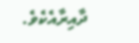ދާއިރާއެކެވެ.